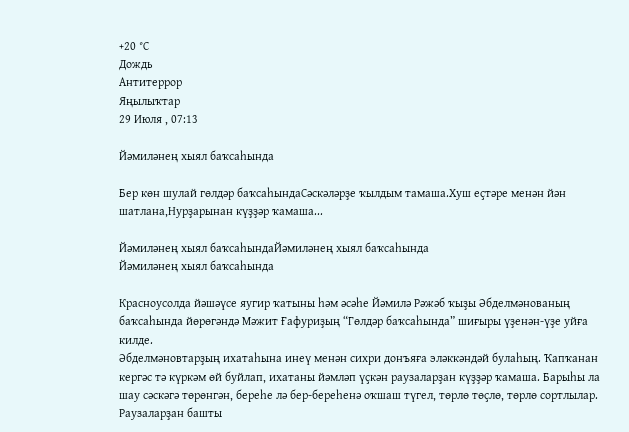+20 °С
Дождь
Антитеррор
Яңылыҡтар
29 Июля , 07:13

Йәмиләнең хыял баҡсаһында

Бер көн шулай гөлдәр баҡсаһындаСәскәләрҙе ҡылдым тамаша.Хуш еҫтәре менән йән шатлана,Нурҙарынан күҙҙәр ҡамаша...

Йәмиләнең хыял баҡсаһындаЙәмиләнең хыял баҡсаһында
Йәмиләнең хыял баҡсаһында

Красноусолда йәшәүсе яугир ҡатыны һәм әсәһе Йәмилә Рәжәб ҡыҙы Әбделмәнованың баҡсаһында йөрөгәндә Мәжит Ғафуриҙың “Гөлдәр баҡсаһында” шиғыры үҙенән-үҙе уйға килде.
Әбделмәновтарҙың ихатаһына инеү менән сихри донъяға эләккәндәй булаһың. Ҡапҡанан кергәс тә күркәм өй буйлап, ихатаны йәмләп үҫкән раузаларҙан күҙҙәр ҡамаша. Барыһы ла шау сәскәгә төрөнгән, береһе лә бер-береһенә оҡшаш түгел, төрлө төҫлө, төрлө сортлылар. Раузаларҙан башты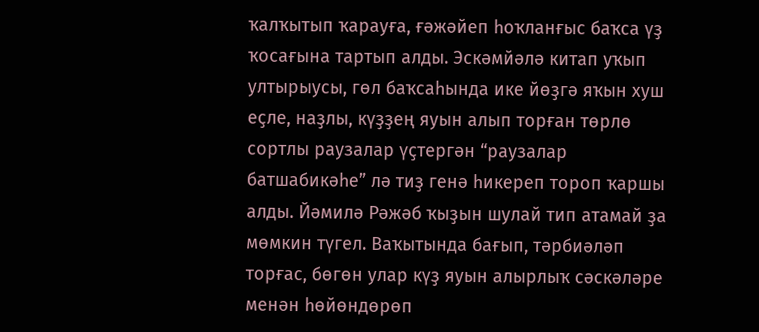ҡалҡытып ҡарауға, ғәжәйеп һоҡланғыс баҡса үҙ ҡосағына тартып алды. Эскәмйәлә китап уҡып ултырыусы, гөл баҡсаһында ике йөҙгә яҡын хуш еҫле, наҙлы, күҙҙең яуын алып торған төрлө сортлы раузалар үҫтергән “раузалар батшабикәһе” лә тиҙ генә һикереп тороп ҡаршы алды. Йәмилә Рәжәб ҡыҙын шулай тип атамай ҙа мөмкин түгел. Ваҡытында бағып, тәрбиәләп торғас, бөгөн улар күҙ яуын алырлыҡ сәскәләре менән һөйөндөрөп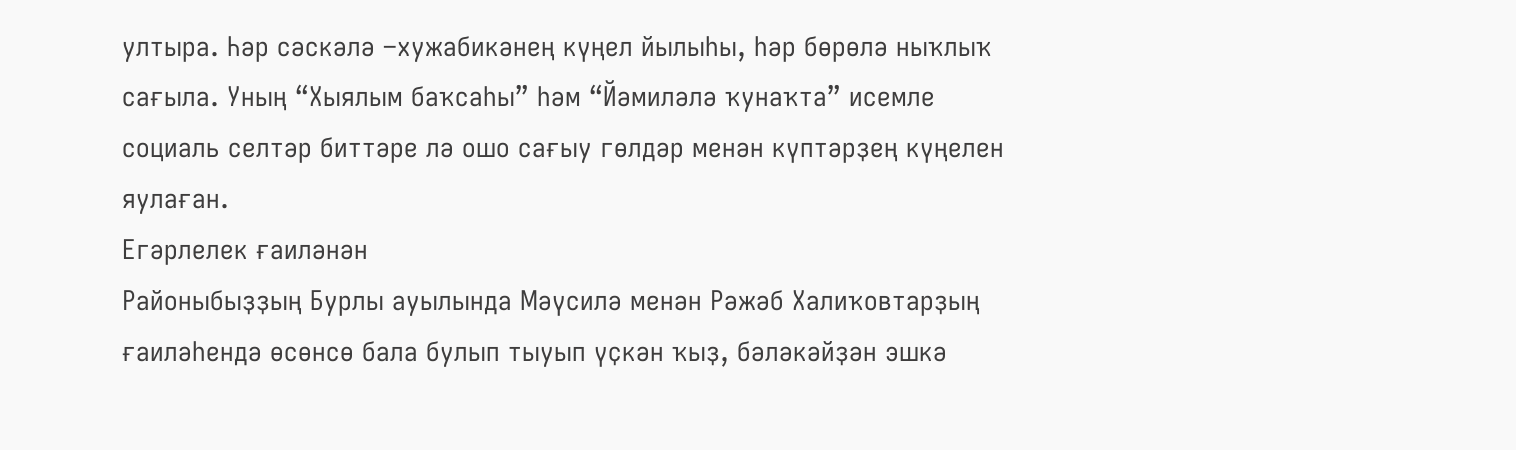ултыра. Һәр сәскәлә –хужабикәнең күңел йылыһы, һәр бөрөлә ныҡлыҡ сағыла. Уның “Хыялым баҡсаһы” һәм “Йәмиләлә ҡунаҡта” исемле социаль селтәр биттәре лә ошо сағыу гөлдәр менән күптәрҙең күңелен яулаған.
Егәрлелек ғаиләнән
Районыбыҙҙың Бурлы ауылында Мәүсилә менән Рәжәб Халиҡовтарҙың ғаиләһендә өсөнсө бала булып тыуып үҫкән ҡыҙ, бәләкәйҙән эшкә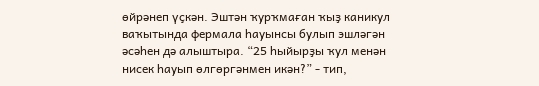өйрәнеп үҫкән. Эштән ҡурҡмаған ҡыҙ каникул ваҡытында фермала һауынсы булып эшләгән әсәһен дә алыштыра. “25 һыйырҙы ҡул менән нисек һауып өлгөргәнмен икән?” - тип,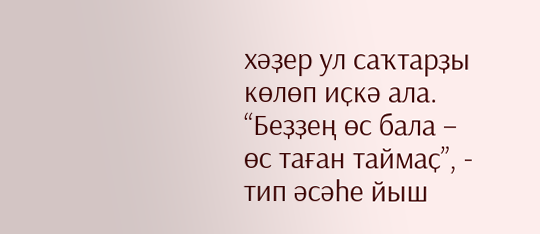хәҙер ул саҡтарҙы көлөп иҫкә ала. “Беҙҙең өс бала – өс таған таймаҫ”, - тип әсәһе йыш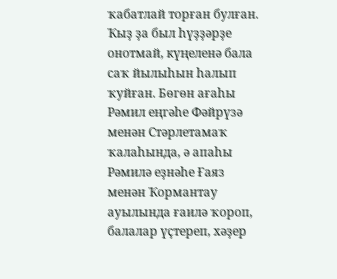ҡабатлай торған булған. Ҡыҙ ҙа был һүҙҙәрҙе онотмай, күңеленә бала саҡ йылыһын һалып ҡуйған. Бөгөн ағаһы Рәмил еңгәһе Фәйрүзә менән Стәрлетамаҡ ҡалаһында, ә апаһы Рәмилә еҙнәһе Ғаяз менән Ҡормантау ауылында ғаилә ҡороп, балалар үҫтереп, хәҙер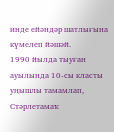инде ейәндәр шатлығына күмелеп йәшәй.
1990 йылда тыуған ауылында 10-сы класты уңышлы тамамлап, Стәрлетамаҡ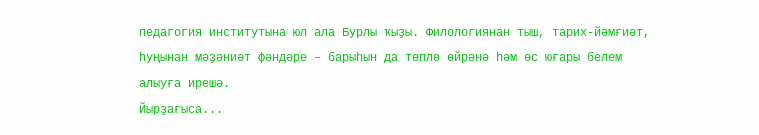педагогия институтына юл ала Бурлы ҡыҙы. Филологиянан тыш, тарих-йәмғиәт, һуңынан мәҙәниәт фәндәре – барыһын да төплө өйрәнә һәм өс юғары белем алыуға ирешә.
Йырҙағыса...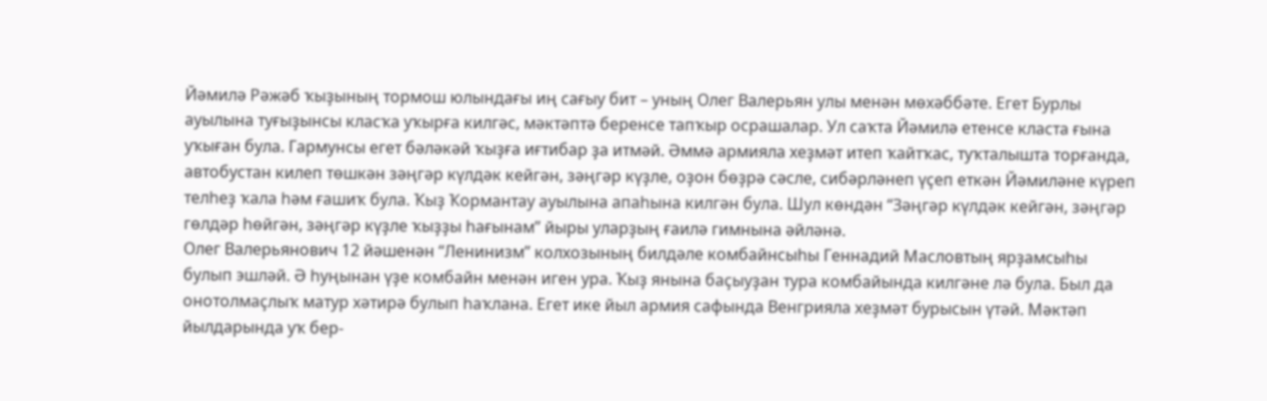Йәмилә Рәжәб ҡыҙының тормош юлындағы иң сағыу бит – уның Олег Валерьян улы менән мөхәббәте. Егет Бурлы ауылына туғыҙынсы класҡа уҡырға килгәс, мәктәптә беренсе тапҡыр осрашалар. Ул саҡта Йәмилә етенсе класта ғына уҡыған була. Гармунсы егет бәләкәй ҡыҙға иғтибар ҙа итмәй. Әммә армияла хеҙмәт итеп ҡайтҡас, туҡталышта торғанда, автобустан килеп төшкән зәңгәр күлдәк кейгән, зәңгәр күҙле, оҙон бөҙрә сәсле, сибәрләнеп үҫеп еткән Йәмиләне күреп телһеҙ ҡала һәм ғашиҡ була. Ҡыҙ Ҡормантау ауылына апаһына килгән була. Шул көндән “Зәңгәр күлдәк кейгән, зәңгәр гөлдәр һөйгән, зәңгәр күҙле ҡыҙҙы һағынам” йыры уларҙың ғаилә гимнына әйләнә.
Олег Валерьянович 12 йәшенән “Ленинизм” колхозының билдәле комбайнсыһы Геннадий Масловтың ярҙамсыһы булып эшләй. Ә һуңынан үҙе комбайн менән иген ура. Ҡыҙ янына баҫыуҙан тура комбайында килгәне лә була. Был да онотолмаҫлыҡ матур хәтирә булып һаҡлана. Егет ике йыл армия сафында Венгрияла хеҙмәт бурысын үтәй. Мәктәп йылдарында уҡ бер-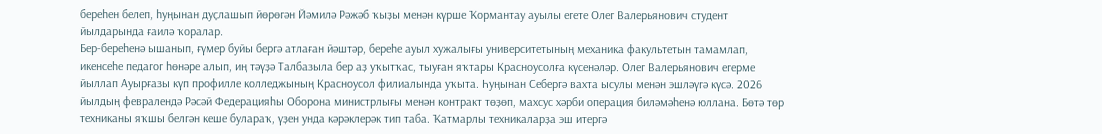береһен белеп, һуңынан дуҫлашып йөрөгән Йәмилә Рәжәб ҡыҙы менән күрше Ҡормантау ауылы егете Олег Валерьянович студент йылдарында ғаилә ҡоралар.
Бер-береһенә ышанып, ғүмер буйы бергә атлаған йәштәр, береһе ауыл хужалығы университетының механика факультетын тамамлап, икенсеһе педагог һөнәре алып, иң тәүҙә Талбазыла бер аҙ уҡытҡас, тыуған яҡтары Красноусолға күсенәләр. Олег Валерьянович егерме йыллап Ауырғазы күп профилле колледжының Красноусол филиалында уҡыта. Һуңынан Себергә вахта ысулы менән эшләүгә күсә. 2026 йылдың февралендә Рәсәй Федерацияһы Оборона министрлығы менән контракт төҙөп, махсус хәрби операция биләмәһенә юллана. Бөтә төр техниканы яҡшы белгән кеше булараҡ, үҙен унда кәрәклерәк тип таба. Ҡатмарлы техникаларҙа эш итергә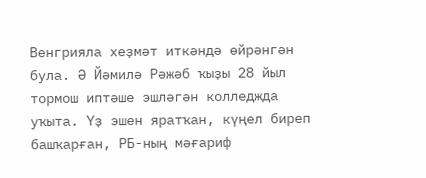Венгрияла хеҙмәт иткәндә өйрәнгән була. Ә Йәмилә Рәжәб ҡыҙы 28 йыл тормош иптәше эшләгән колледжда уҡыта. Үҙ эшен яратҡан, күңел биреп башҡарған, РБ-ның мәғариф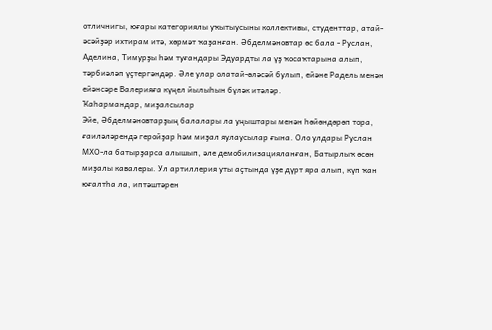отличнигы, юғары категориялы уҡытыусыны коллективы, студенттар, атай-әсәйҙәр ихтирам итә, хөрмәт ҡаҙанған. Әбделмәновтар өс бала - Руслан, Аделина, Тимурҙы һәм туғандары Эдуардты ла үҙ ҡосаҡтарына алып, тәрбиәләп үҫтергәндәр. Әле улар олатай-өләсәй булып, ейәне Радель менән ейәнсәре Валерияға күңел йылыһын бүләк итәләр.
Ҡаһармандар, миҙалсылар
Эйе, Әбделмәновтарҙың балалары ла уңыштары менән һөйөндөрөп тора, ғаиләләрендә геройҙар һәм миҙал яулаусылар ғына. Оло улдары Руслан МХО-ла батырҙарса алышып, әле демобилизацияланған, Батырлыҡ өсөн миҙалы кавалеры. Ул артиллерия уты аҫтында үҙе дүрт яра алып, күп ҡан юғалтһа ла, иптәштәрен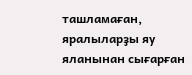ташламаған, яралыларҙы яу яланынан сығарған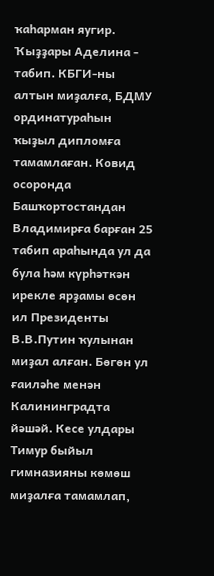ҡаһарман яугир. Ҡыҙҙары Аделина - табип. КБГИ-ны алтын миҙалға, БДМУ ординатураһын ҡыҙыл дипломға тамамлаған. Ковид осоронда Башҡортостандан Владимирға барған 25 табип араһында ул да була һәм күрһәткән ирекле ярҙамы өсөн ил Президенты В.В.Путин ҡулынан миҙал алған. Бөгөн ул ғаиләһе менән Калининградта йәшәй. Кесе улдары Тимур быйыл гимназияны көмөш миҙалға тамамлап,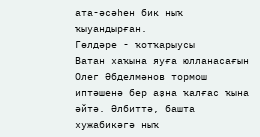ата-әсәһен бик ныҡ ҡыуандырған.
Гөлдәре - ҡотҡарыусы
Ватан хаҡына яуға юлланасағын Олег Әбделмәнов тормош иптәшенә бер аҙна ҡалғас ҡына әйтә. Әлбиттә, башта хужабикәгә ныҡ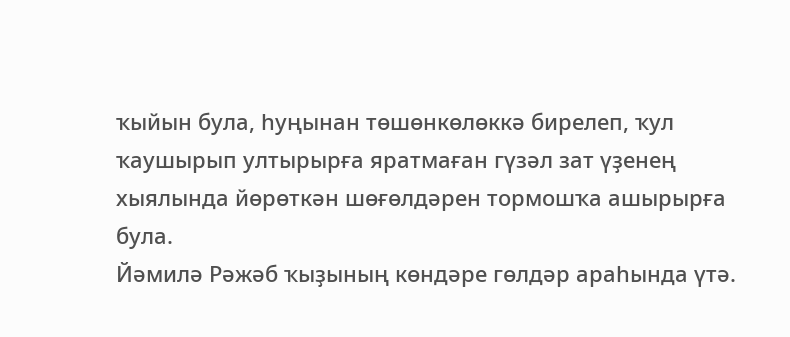ҡыйын була, һуңынан төшөнкөлөккә бирелеп, ҡул ҡаушырып ултырырға яратмаған гүзәл зат үҙенең хыялында йөрөткән шөғөлдәрен тормошҡа ашырырға була.
Йәмилә Рәжәб ҡыҙының көндәре гөлдәр араһында үтә.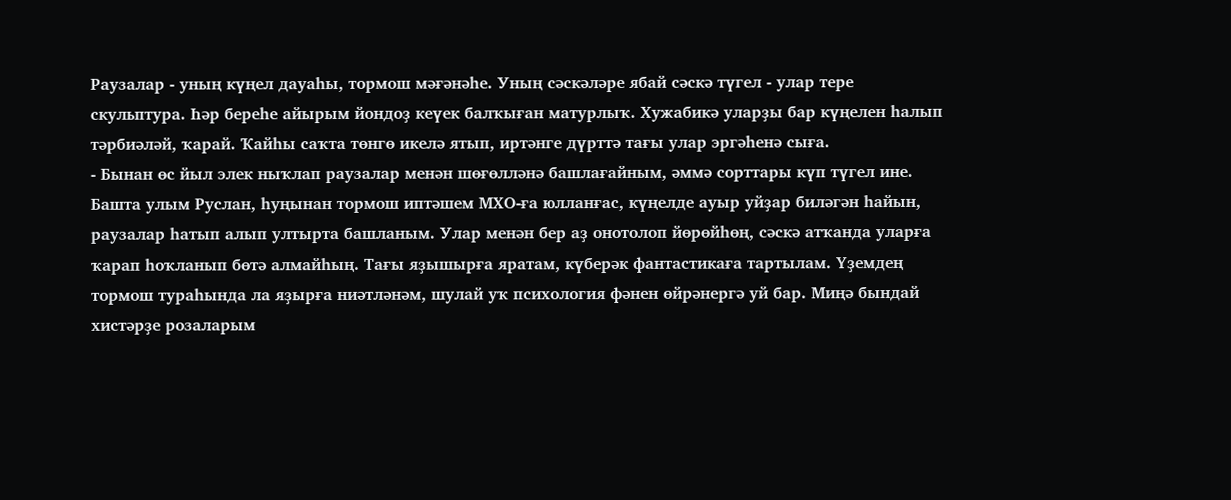Раузалар - уның күңел дауаһы, тормош мәғәнәһе. Уның сәскәләре ябай сәскә түгел - улар тере скульптура. Һәр береһе айырым йондоҙ кеүек балҡыған матурлыҡ. Хужабикә уларҙы бар күңелен һалып тәрбиәләй, ҡарай. Ҡайһы саҡта төнгө икелә ятып, иртәнге дүрттә тағы улар эргәһенә сыға.
- Бынан өс йыл элек ныҡлап раузалар менән шөғөлләнә башлағайным, әммә сорттары күп түгел ине. Башта улым Руслан, һуңынан тормош иптәшем МХО-ға юлланғас, күңелде ауыр уйҙар биләгән һайын, раузалар һатып алып ултырта башланым. Улар менән бер аҙ онотолоп йөрөйһөң, сәскә атҡанда уларға ҡарап һоҡланып бөтә алмайһың. Тағы яҙышырға яратам, күберәк фантастикаға тартылам. Үҙемдең тормош тураһында ла яҙырға ниәтләнәм, шулай уҡ психология фәнен өйрәнергә уй бар. Миңә бындай хистәрҙе розаларым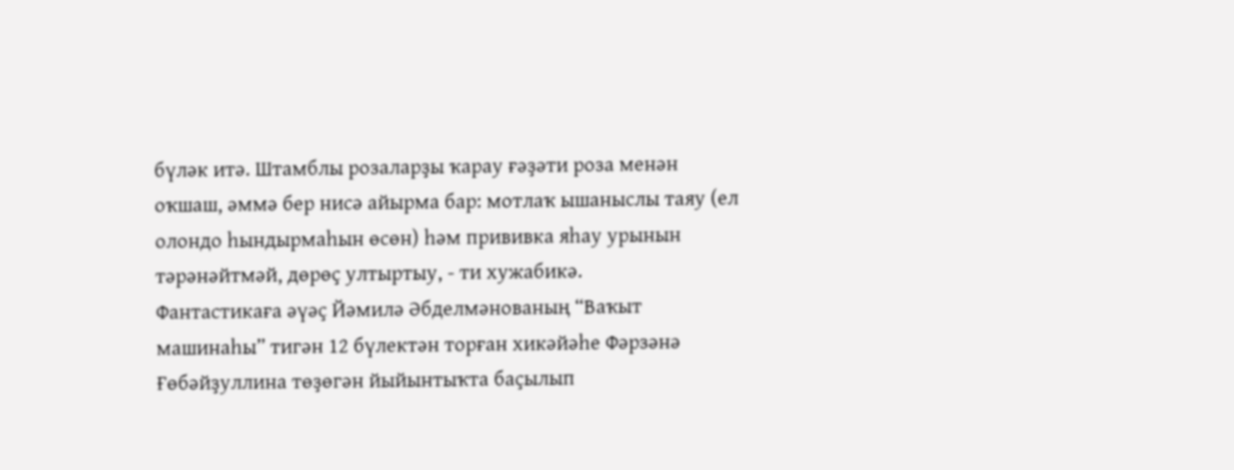бүләк итә. Штамблы розаларҙы ҡарау ғәҙәти роза менән оҡшаш, әммә бер нисә айырма бар: мотлаҡ ышаныслы таяу (ел олондо һындырмаһын өсөн) һәм прививка яһау урынын тәрәнәйтмәй, дөрөҫ ултыртыу, - ти хужабикә.
Фантастикаға әүәҫ Йәмилә Әбделмәнованың “Ваҡыт машинаһы” тигән 12 бүлектән торған хикәйәһе Фәрзәнә Ғөбәйҙуллина төҙөгән йыйынтыҡта баҫылып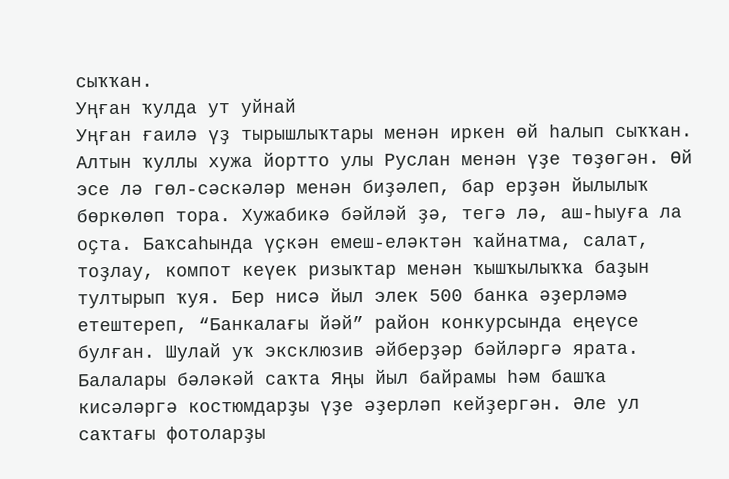сыҡҡан.
Уңған ҡулда ут уйнай
Уңған ғаилә үҙ тырышлыҡтары менән иркен өй һалып сыҡҡан. Алтын ҡуллы хужа йортто улы Руслан менән үҙе төҙөгән. Өй эсе лә гөл-сәскәләр менән биҙәлеп, бар ерҙән йылылыҡ бөркөлөп тора. Хужабикә бәйләй ҙә, тегә лә, аш-һыуға ла оҫта. Баҡсаһында үҫкән емеш-еләктән ҡайнатма, салат, тоҙлау, компот кеүек ризыҡтар менән ҡышҡылыҡҡа баҙын тултырып ҡуя. Бер нисә йыл элек 500 банка әҙерләмә етештереп, “Банкалағы йәй” район конкурсында еңеүсе булған. Шулай уҡ эксклюзив әйберҙәр бәйләргә ярата. Балалары бәләкәй саҡта Яңы йыл байрамы һәм башҡа кисәләргә костюмдарҙы үҙе әҙерләп кейҙергән. Әле ул саҡтағы фотоларҙы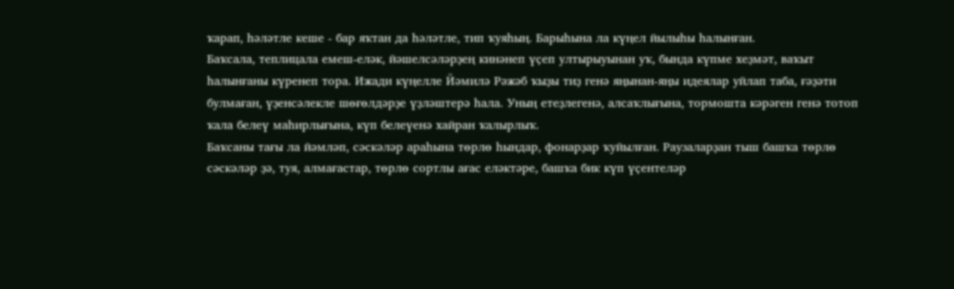ҡарап, һәләтле кеше - бар яҡтан да һәләтле, тип ҡуяһың. Барыһына ла күңел йылыһы һалынған.
Баҡсала, теплицала емеш-еләк, йәшелсәләрҙең кинәнеп үҫеп ултырыуынан уҡ, бында күпме хеҙмәт, ваҡыт һалынғаны күренеп тора. Ижади күңелле Йәмилә Рәжәб ҡыҙы тиҙ генә яңынан-яңы идеялар уйлап таба, ғәҙәти булмаған, үҙенсәлекле шөғөлдәрҙе үҙләштерә һала. Уның етеҙлегенә, алсаҡлығына, тормошта кәрәген генә тотоп ҡала белеү маһирлығына, күп белеүенә хайран ҡалырлыҡ.
Баҡсаны тағы ла йәмләп, сәскәләр араһына төрлө һындар, фонарҙар ҡуйылған. Раузаларҙан тыш башҡа төрлө сәскәләр ҙә, туя, алмағастар, төрлө сортлы ағас еләктәре, башҡа бик күп үҫентеләр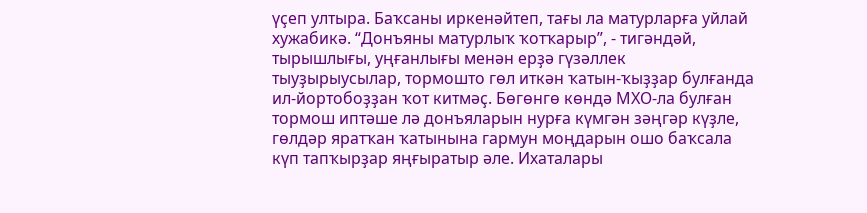үҫеп ултыра. Баҡсаны иркенәйтеп, тағы ла матурларға уйлай хужабикә. “Донъяны матурлыҡ ҡотҡарыр”, - тигәндәй, тырышлығы, уңғанлығы менән ерҙә гүзәллек тыуҙырыусылар, тормошто гөл иткән ҡатын-ҡыҙҙар булғанда ил-йортобоҙҙан ҡот китмәҫ. Бөгөнгө көндә МХО-ла булған тормош иптәше лә донъяларын нурға күмгән зәңгәр күҙле, гөлдәр яратҡан ҡатынына гармун моңдарын ошо баҡсала күп тапҡырҙар яңғыратыр әле. Ихаталары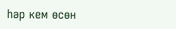һәр кем өсөн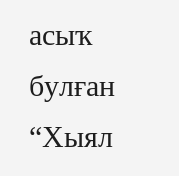асыҡ булған “Хыял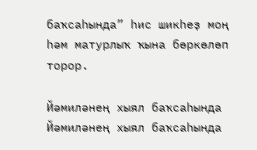баҡсаһында” һис шикһеҙ моң һәм матурлыҡ ҡына бөркөлөп торор.

Йәмиләнең хыял баҡсаһында
Йәмиләнең хыял баҡсаһында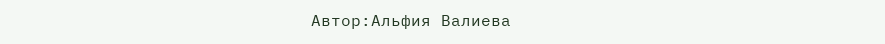Автор:Альфия Валиева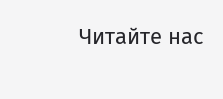Читайте нас